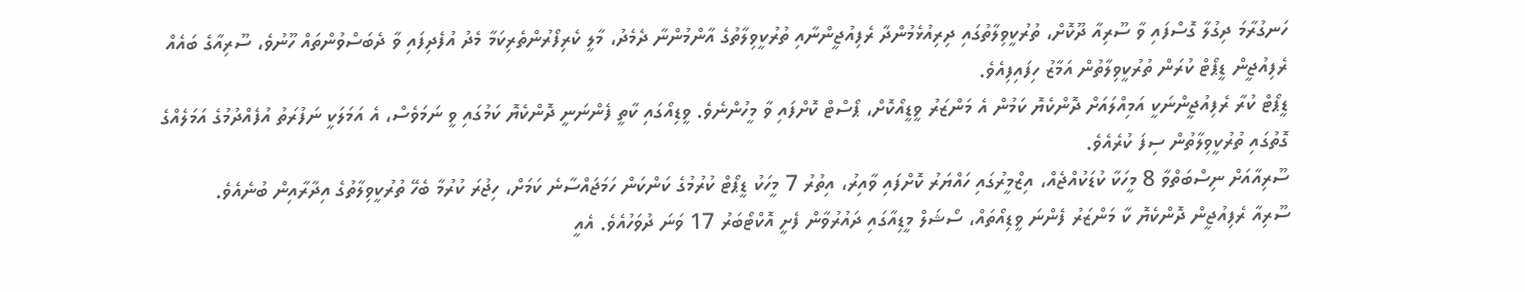ހަނގުރާމަ ދިގުލާ ގޮސްފައި ވާ ސޫރިއާ ދޫކޮށް، ތުރުކީވިލާތުގައި ދިރިއުޅެމުންދާ ރެފިއުޖީންނާއި ތުރުކީވިލާތުގެ އާންމުންނާ ދެމެދު، މާލީ ކެރިފޯރުންތެރިކަމާ މެދު އުފެދިފައި ވާ ދެބަސްވުންތައް ހޫނުވެ، ސޫރިއާގެ ބައެއް ރެފިއުޖީން ޑީޕޯޓް ކުރަން ތުރުކީވިލާތުން އަމާޒު ހިފައިފިއެވެ.
ޑީޕޯޓް ކުރާ ރެފިއުޖީންނަކީ އަމިއްލައަށް ދޮންކެޔޮ ކަމުން އެ މަންޒަރު ވީޑީއޯކޮށް، ޕޯސްޓް ކޮށްފައި ވާ މީހުންނެވެ. ވީޑިއޯގައި ކާތީ ފެންނަނީ ދޮންކެޔޮ ކަމުގައި ވީ ނަމަވެސް، އެ އަމަލަކީ ނަފުރަތު އުފެއްދުމުގެ އަމަލެއްގެ ގޮތުގައި ތުރުކީވިލާތުން ސިފަ ކުރެއެވެ.
ސޫރިއާއަށް ނިސްބަތްވާ 8 މީހަކާ ކުޑަކުއްޖެއް، އިޒްމީރުގައި ހައްޔަރު ކޮށްފައި ވާއިރު، އިތުރު 7 މީހަކު ޑީޕޯޓް ކުރުމުގެ ކަންކަން ހަމަޖައްސާނެ ކަމަށް، ހިޖުރަ ކުރުމާ ބެހޭ ތުރުކީވިލާތުގެ އިދާރާއިން ބުނެއެވެ.
ސޫރިއާ ރެފިއުޖީން ދޮންކެޔޮ ކާ މަންޒަރު ފެންނަ ވީޑިއޯތައް، ސޯޝަލް މީޑިއާގައި ދައުރުވާން ފެށީ އޮކްޓޯބަރު 17 ވަނަ ދުވަހުއެވެ. އެއީ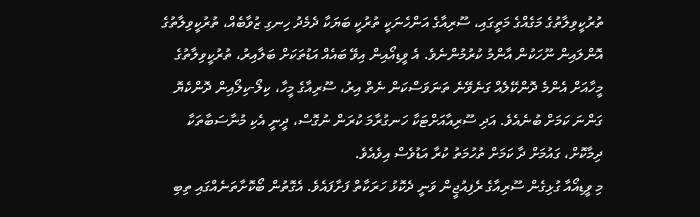ތުރުކީވިލާތުގެ މަގެއްގެ މަތީގައި، ސޫރިއާގެ އަންހެނަކީ ތުރުކީ ބަޔަކާ ދެމެދު ހިނގި ޒުވާބެއް، ތުރުކީވިލާތުގެ އޮންލައިން ނޫހަކުން އާންމު ކުރުމުންނެވެ. އެ ވީޑިއޯއިން އިވޭ ބައެއް އަޑުތަކަށް ބަލާއިރު، ތުރުކީވިލާތުގެ މީހާއަށް އެންމެ ދޮންކޭލެއް ގަނެވޭނެ ތަނަވަސްކަން ނެތް އިރު، ސޫރިއާގެ މީހާ، ކިލޯ-ކިލޯއިން ދޮންކެޔޮ ގަންނަ ކަމަށް ބުނެއެވެ. އަދި ސޫރިއާއަށްޓަކާ ހަނގުރާމަ ކުރަން ނުގޮސް، ދީނީ އެކި މުނާސަބާތަކާ ދިމާކޮށް، ގައުމަށް ދާ ކަމަށް ތުހުމަތު ކުރާ އަޑުވެސް އިވެއެވެ.
މި ވީޑިއޯއާ ގުޅިގެން ސޫރިއާގެ ރެފިއުޖީން ވަނީ ދެކޮޅު ހަރަކާތް ފަށާފައެވެ. އެގޮތުން ބޯކޮށާތަނެއްގައި ތިބި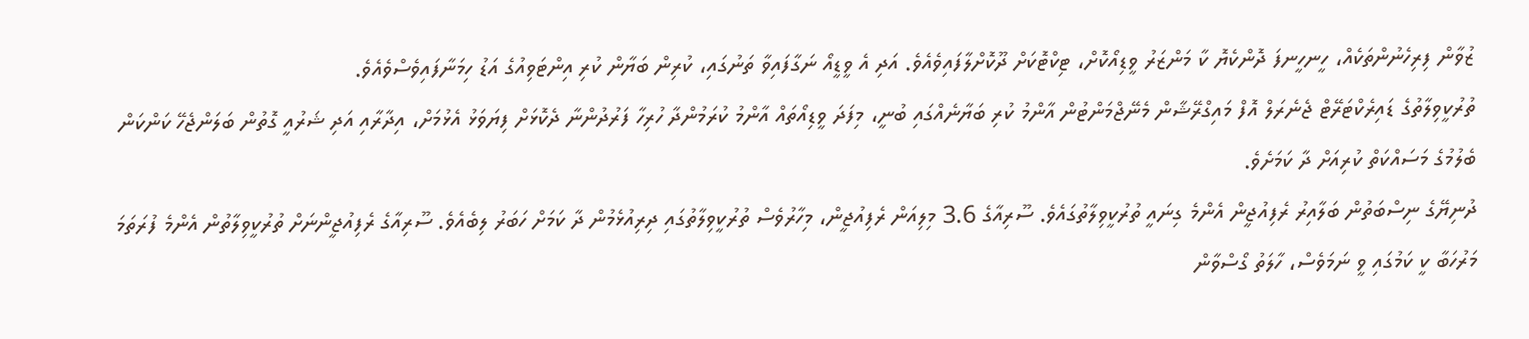ޒުވާން ފިރިހެނުންތަކެއް، ހީނހީނފަ ދޮންކެޔޮ ކާ މަންޒަރު ވީޑިއޯކޮށް، ޓިކްޓޮކަށް ދޫކޮށްލާފައިވެއެވެ. އަދި އެ ވީޑީއޯ ނަގާފައިވާ ތަނުގައި، ކުރިން ބަޔާން ކުރި އިންޓަވިއުގެ އަޑު ހިމަނާފައިވެސްވެއެވެ.
ތުރުކީވިލާތުގެ ޑައިރެކްޓަރޭޓް ޖެނެރަލް އޮފް މައިގްރޭޝާން މެނޭޖްމަންޓުން އާންމު ކުރި ބަޔާނެއްގައި ބުނީ، މިފަދަ ވީޑިއޯތައް އާންމު ކުރަމުންދާ ހުރިހާ ފަރުދުންނާ ދެކޮޅަށް ފިޔަވަޅު އެޅުމަށް، އިދާރާއި އަދި ޝަރުއީ ގޮތުން ބަލަންޖެހޭ ކަންކަން ބެލުމުގެ މަސައްކަތް ކުރިއަށް ދާ ކަމަށެވެ.
ދުނިޔޭގެ ނިސްބަތުން ބަލާއިރު ރެފިއުޖީން އެންމެ ގިނައީ ތުރުކީވިލާތުގައެވެ. ސޫރިއާގެ 3.6 މިލިއަން ރެފިއުޖީން، މިހާރުވެސް ތުރުކީވިލާތުގައި ދިރިއުޅެމުން ދާ ކަމަށް ހަބަރު ލިބެއެވެ. ސޫރިއާގެ ރެފިއުޖީންނަށް ތުރުކީވިލާތުން އެންމެ ފުރަތަމަ މަރުހަބާ ކީ ކަމުގައި ވީ ނަމަވެސް، ހާލަތު ގޯސްވާން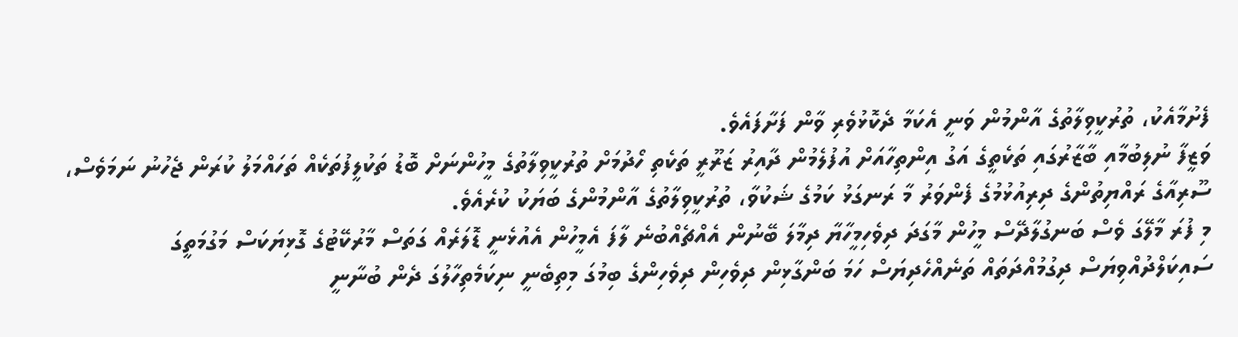ފެށުމާއެކު، ތުރުކީވިލާތުގެ އާންމުން ވަނީ އެކަމާ ދެކޮޅުވެރި ވާން ފަށާފައެވެ.
ވަޒީފާ ނުލިބުމާއި ބާޒާރުގައި ތަކެތީގެ އަގު އިންތިހާއަށް އުފުލެމުން ދާއިރު ޒަރޫރީ ތަކެތި ހޯދުމަށް ތުރުކީވިލާތުގެ މީހުންނަށް ބޮޑު ތަކުލީފުތަކެއް ތަހައްމަލު ކުރަން ޖެހުނު ނަމަވެސް، ސޫރިއާގެ ރައްޔިތުންގެ ދިރިއުޅުމުގެ ފެންވަރު މާ ރަނގަޅު ކަމުގެ ޝަކުވާ، ތުރުކީވިލާތުގެ އާންމުންގެ ބަޔަކު ކުރެއެވެ.
މި ފުރަ މާލޭގަ ވެސް ބަނގުލާދޭސް މީހުން މާގަދަ ދިވެހިމީހާޔާ ދިމާލަ ބޭނުން އެއްޗެއްބުނެ ލާފަ އެމީހުން އެއުޅެނީ ޑޮލަރެއް ގަތަސް މާރުކޭޓުގެ ގޮޅިޔަކަސް މަގުމަތީގަ ސައިކަލްދުއްވިޔަސް ދިގުމުއްދަތައް ތަނެއްހެދިޔަސް ހަމަ ބަންގާޅިން ދިވެހިން ދިވެހިންގެ ބިމުގަ މިތިބެނީ ނިކަމެތިހާލުގަ ދެން ބުނާނީ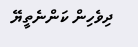ދިވެހިން ކަންނެތީޔޭ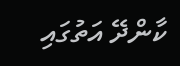ކާންދޭ އަތުގައި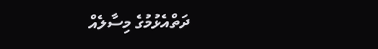ދަތްއެޅުމުގެ މިސާލެއް